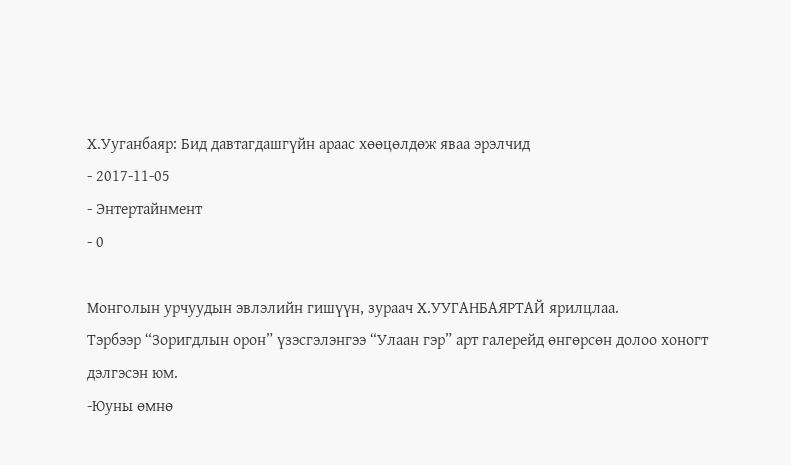Х.Ууганбаяр: Бид давтагдашгүйн араас хөөцөлдөж яваа эрэлчид
- 2017-11-05
- Энтертайнмент
- 0

Монголын урчуудын эвлэлийн гишүүн, зураач Х.УУГАНБАЯРТАЙ ярилцлаа.
Тэрбээр “Зоригдлын орон” үзэсгэлэнгээ “Улаан гэр” арт галерейд өнгөрсөн долоо хоногт дэлгэсэн юм.
-Юуны өмнө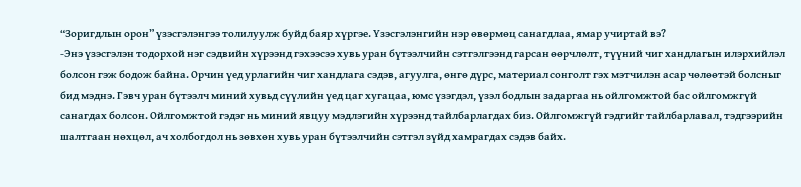“Зоригдлын орон” үзэсгэлэнгээ толилуулж буйд баяр хүргэе. Үзэсгэлэнгийн нэр өвөрмөц санагдлаа, ямар учиртай вэ?
-Энэ үзэсгэлэн тодорхой нэг сэдвийн хүрээнд гэхээсээ хувь уран бүтээлчийн сэтгэлгээнд гарсан өөрчлөлт, түүний чиг хандлагын илэрхийлэл болсон гэж бодож байна. Орчин үед урлагийн чиг хандлага сэдэв, агуулга, өнгө дүрс, материал сонголт гэх мэтчилэн асар чөлөөтэй болсныг бид мэднэ. Гэвч уран бүтээлч миний хувьд сүүлийн үед цаг хугацаа, юмс үзэгдэл, үзэл бодлын задаргаа нь ойлгомжтой бас ойлгомжгүй санагдах болсон. Ойлгомжтой гэдэг нь миний явцуу мэдлэгийн хүрээнд тайлбарлагдах биз. Ойлгомжгүй гэдгийг тайлбарлавал, тэдгээрийн шалтгаан нөхцөл, ач холбогдол нь зөвхөн хувь уран бүтээлчийн сэтгэл зүйд хамрагдах сэдэв байх.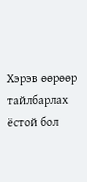Хэрэв өөрөөр тайлбарлах ёстой бол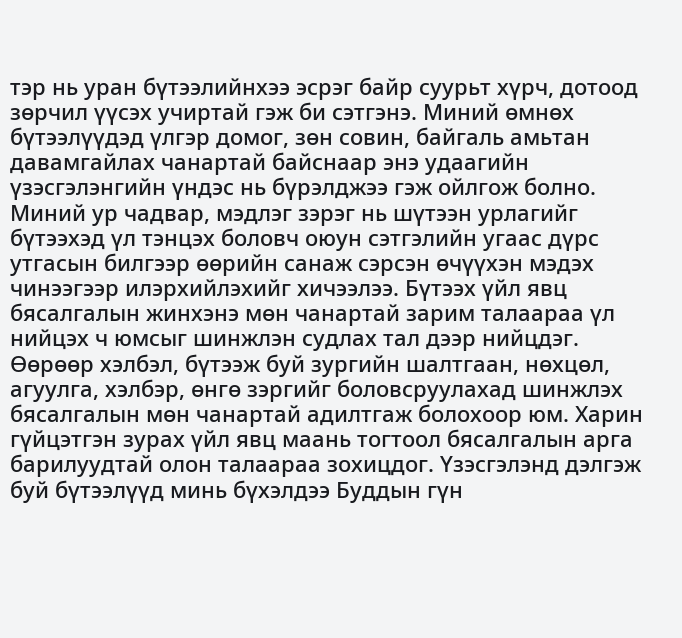тэр нь уран бүтээлийнхээ эсрэг байр суурьт хүрч, дотоод зөрчил үүсэх учиртай гэж би сэтгэнэ. Миний өмнөх бүтээлүүдэд үлгэр домог, зөн совин, байгаль амьтан давамгайлах чанартай байснаар энэ удаагийн үзэсгэлэнгийн үндэс нь бүрэлджээ гэж ойлгож болно. Миний ур чадвар, мэдлэг зэрэг нь шүтээн урлагийг бүтээхэд үл тэнцэх боловч оюун сэтгэлийн угаас дүрс утгасын билгээр өөрийн санаж сэрсэн өчүүхэн мэдэх чинээгээр илэрхийлэхийг хичээлээ. Бүтээх үйл явц бясалгалын жинхэнэ мөн чанартай зарим талаараа үл нийцэх ч юмсыг шинжлэн судлах тал дээр нийцдэг. Өөрөөр хэлбэл, бүтээж буй зургийн шалтгаан, нөхцөл, агуулга, хэлбэр, өнгө зэргийг боловсруулахад шинжлэх бясалгалын мөн чанартай адилтгаж болохоор юм. Харин гүйцэтгэн зурах үйл явц маань тогтоол бясалгалын арга барилуудтай олон талаараа зохицдог. Үзэсгэлэнд дэлгэж буй бүтээлүүд минь бүхэлдээ Буддын гүн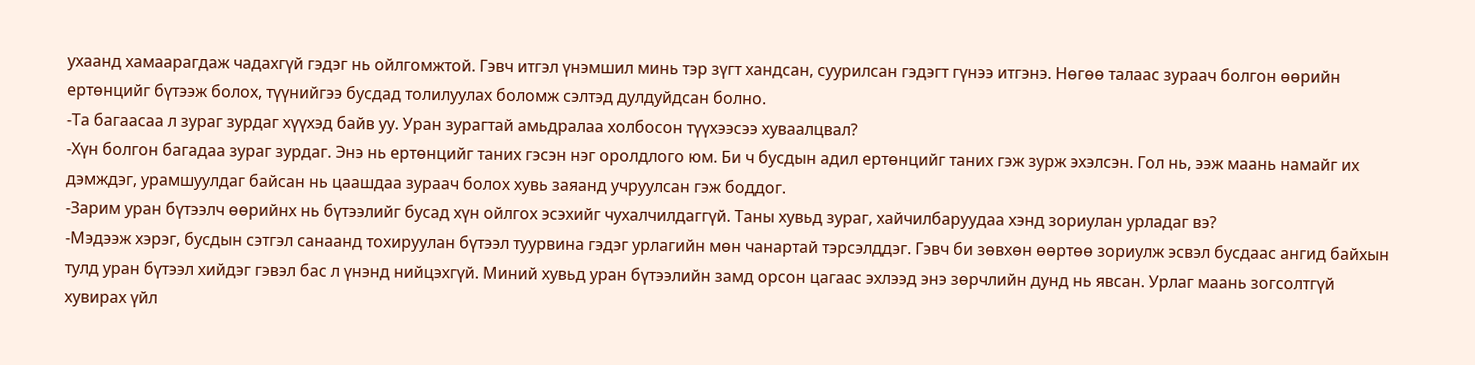ухаанд хамаарагдаж чадахгүй гэдэг нь ойлгомжтой. Гэвч итгэл үнэмшил минь тэр зүгт хандсан, суурилсан гэдэгт гүнээ итгэнэ. Нөгөө талаас зураач болгон өөрийн ертөнцийг бүтээж болох, түүнийгээ бусдад толилуулах боломж сэлтэд дулдуйдсан болно.
-Та багаасаа л зураг зурдаг хүүхэд байв уу. Уран зурагтай амьдралаа холбосон түүхээсээ хуваалцвал?
-Хүн болгон багадаа зураг зурдаг. Энэ нь ертөнцийг таних гэсэн нэг оролдлого юм. Би ч бусдын адил ертөнцийг таних гэж зурж эхэлсэн. Гол нь, ээж маань намайг их дэмждэг, урамшуулдаг байсан нь цаашдаа зураач болох хувь заяанд учруулсан гэж боддог.
-Зарим уран бүтээлч өөрийнх нь бүтээлийг бусад хүн ойлгох эсэхийг чухалчилдаггүй. Таны хувьд зураг, хайчилбаруудаа хэнд зориулан урладаг вэ?
-Мэдээж хэрэг, бусдын сэтгэл санаанд тохируулан бүтээл туурвина гэдэг урлагийн мөн чанартай тэрсэлддэг. Гэвч би зөвхөн өөртөө зориулж эсвэл бусдаас ангид байхын тулд уран бүтээл хийдэг гэвэл бас л үнэнд нийцэхгүй. Миний хувьд уран бүтээлийн замд орсон цагаас эхлээд энэ зөрчлийн дунд нь явсан. Урлаг маань зогсолтгүй хувирах үйл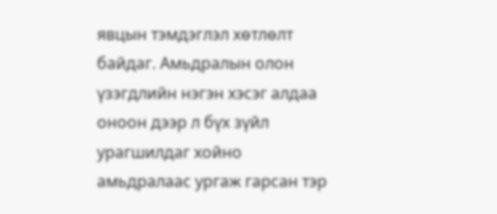явцын тэмдэглэл хөтлөлт байдаг. Амьдралын олон үзэгдлийн нэгэн хэсэг алдаа оноон дээр л бүх зүйл урагшилдаг хойно амьдралаас ургаж гарсан тэр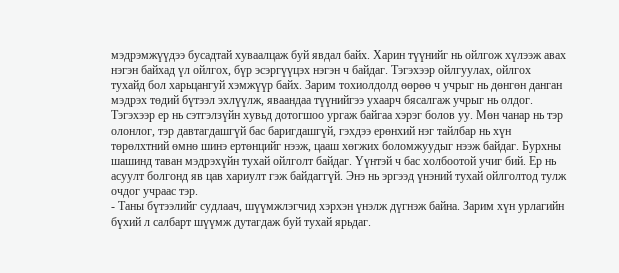мэдрэмжүүдээ бусадтай хуваалцаж буй явдал байх. Харин түүнийг нь ойлгож хүлээж авах нэгэн байхад үл ойлгох, бүр эсэргүүцэх нэгэн ч байдаг. Тэгэхээр ойлгуулах, ойлгох тухайд бол харьцангуй хэмжүүр байх. Зарим тохиолдолд өөрөө ч учрыг нь дөнгөн данган мэдрэх төдий бүтээл эхлүүлж, яваандаа түүнийгээ ухаарч бясалгаж учрыг нь олдог. Тэгэхээр ер нь сэтгэлзүйн хувьд дотогшоо ургаж байгаа хэрэг болов уу. Мөн чанар нь тэр олонлог, тэр давтагдашгүй бас баригдашгүй, гэхдээ ерөнхий нэг тайлбар нь хүн төрөлхтний өмнө шинэ ертөнцийг нээж, цааш хөгжих боломжуудыг нээж байдаг. Бурхны шашинд таван мэдрэхүйн тухай ойлголт байдаг. Үүнтэй ч бас холбоотой учиг бий. Ер нь асуулт болгонд яв цав хариулт гэж байдаггүй. Энэ нь эргээд үнэний тухай ойлголтод тулж очдог учраас тэр.
- Таны бүтээлийг судлаач, шүүмжлэгчид хэрхэн үнэлж дүгнэж байна. Зарим хүн урлагийн бүхий л салбарт шүүмж дутагдаж буй тухай ярьдаг.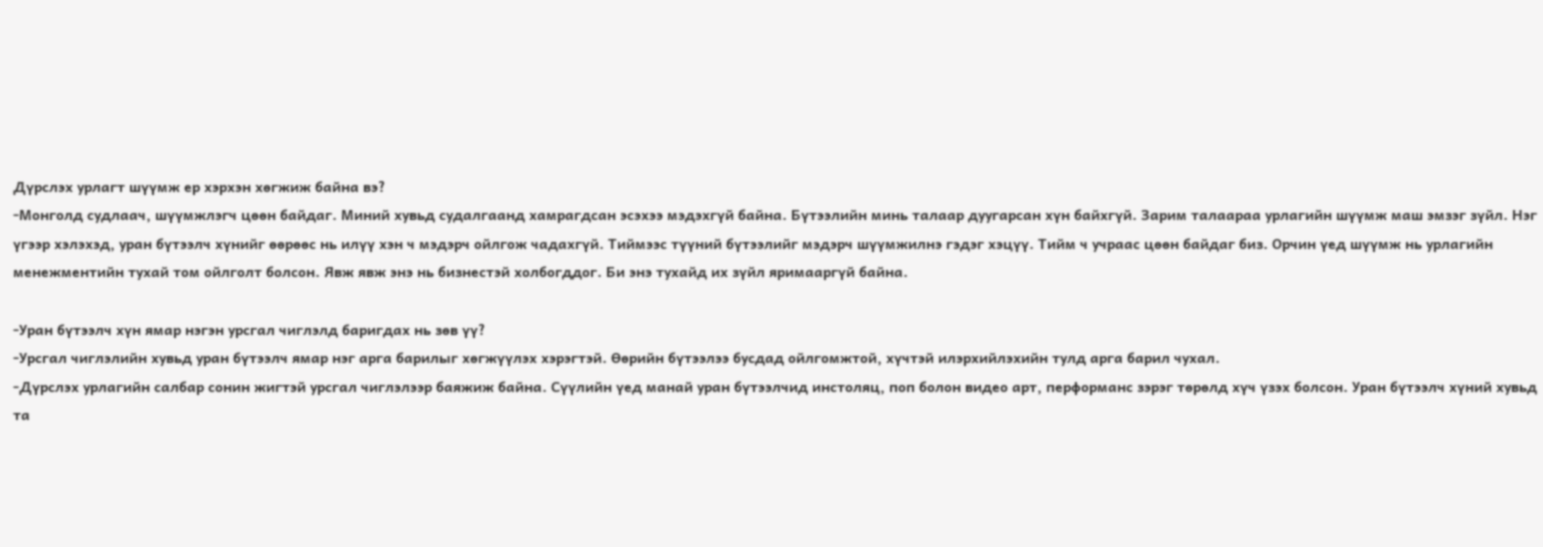Дүрслэх урлагт шүүмж ер хэрхэн хөгжиж байна вэ?
-Монголд судлаач, шүүмжлэгч цөөн байдаг. Миний хувьд судалгаанд хамрагдсан эсэхээ мэдэхгүй байна. Бүтээлийн минь талаар дуугарсан хүн байхгүй. Зарим талаараа урлагийн шүүмж маш эмзэг зүйл. Нэг үгээр хэлэхэд, уран бүтээлч хүнийг өөрөөс нь илүү хэн ч мэдэрч ойлгож чадахгүй. Тиймээс түүний бүтээлийг мэдэрч шүүмжилнэ гэдэг хэцүү. Тийм ч учраас цөөн байдаг биз. Орчин үед шүүмж нь урлагийн менежментийн тухай том ойлголт болсон. Явж явж энэ нь бизнестэй холбогддог. Би энэ тухайд их зүйл яримааргүй байна.

-Уран бүтээлч хүн ямар нэгэн урсгал чиглэлд баригдах нь зөв үү?
-Урсгал чиглэлийн хувьд уран бүтээлч ямар нэг арга барилыг хөгжүүлэх хэрэгтэй. Өөрийн бүтээлээ бусдад ойлгомжтой, хүчтэй илэрхийлэхийн тулд арга барил чухал.
-Дүрслэх урлагийн салбар сонин жигтэй урсгал чиглэлээр баяжиж байна. Сүүлийн үед манай уран бүтээлчид инстоляц, поп болон видео арт, перформанс зэрэг төрөлд хүч үзэх болсон. Уран бүтээлч хүний хувьд та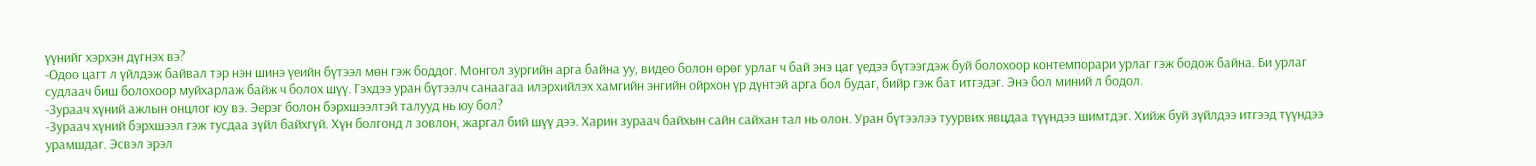үүнийг хэрхэн дүгнэх вэ?
-Одоо цагт л үйлдэж байвал тэр нэн шинэ үеийн бүтээл мөн гэж боддог. Монгол зургийн арга байна уу, видео болон өрөг урлаг ч бай энэ цаг үедээ бүтээгдэж буй болохоор контемпорари урлаг гэж бодож байна. Би урлаг судлаач биш болохоор муйхарлаж байж ч болох шүү. Гэхдээ уран бүтээлч санаагаа илэрхийлэх хамгийн энгийн ойрхон үр дүнтэй арга бол будаг, бийр гэж бат итгэдэг. Энэ бол миний л бодол.
-Зураач хүний ажлын онцлог юу вэ. Эерэг болон бэрхшээлтэй талууд нь юу бол?
-Зураач хүний бэрхшээл гэж тусдаа зүйл байхгүй. Хүн болгонд л зовлон, жаргал бий шүү дээ. Харин зураач байхын сайн сайхан тал нь олон. Уран бүтээлээ туурвих явцдаа түүндээ шимтдэг. Хийж буй зүйлдээ итгээд түүндээ урамшдаг. Эсвэл эрэл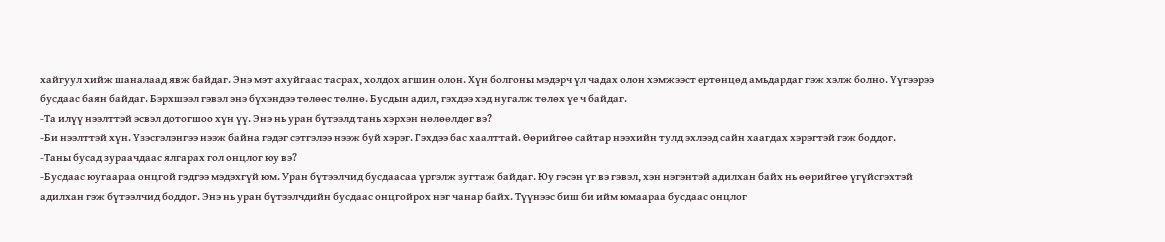хайгуул хийж шаналаад явж байдаг. Энэ мэт ахуйгаас тасрах, холдох агшин олон. Хүн болгоны мэдэрч үл чадах олон хэмжээст ертөнцөд амьдардаг гэж хэлж болно. Үүгээрээ бусдаас баян байдаг. Бэрхшээл гэвэл энэ бүхэндээ төлөөс төлнө. Бусдын адил, гэхдээ хэд нугалж төлөх үе ч байдаг.
-Та илүү нээлттэй эсвэл дотогшоо хүн үү. Энэ нь уран бүтээлд тань хэрхэн нөлөөлдөг вэ?
-Би нээлттэй хүн. Үзэсгэлэнгээ нээж байна гэдэг сэтгэлээ нээж буй хэрэг. Гэхдээ бас хаалттай. Өөрийгөө сайтар нээхийн тулд эхлээд сайн хаагдах хэрэгтэй гэж боддог.
-Таны бусад зураачдаас ялгарах гол онцлог юу вэ?
-Бусдаас юугаараа онцгой гэдгээ мэдэхгүй юм. Уран бүтээлчид бусдаасаа үргэлж зугтаж байдаг. Юу гэсэн үг вэ гэвэл, хэн нэгэнтэй адилхан байх нь өөрийгөө үгүйсгэхтэй адилхан гэж бүтээлчид боддог. Энэ нь уран бүтээлчдийн бусдаас онцгойрох нэг чанар байх. Түүнээс биш би ийм юмаараа бусдаас онцлог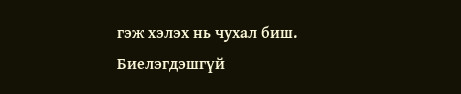гэж хэлэх нь чухал биш. Биелэгдэшгүй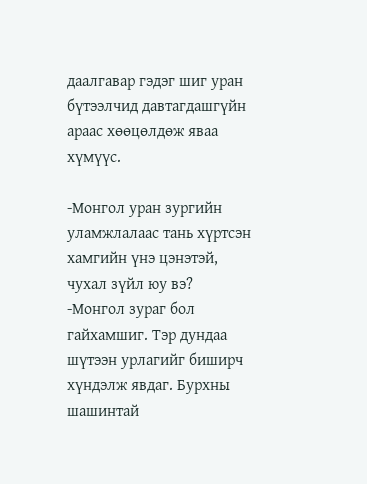даалгавар гэдэг шиг уран бүтээлчид давтагдашгүйн араас хөөцөлдөж яваа хүмүүс.

-Монгол уран зургийн уламжлалаас тань хүртсэн хамгийн үнэ цэнэтэй, чухал зүйл юу вэ?
-Монгол зураг бол гайхамшиг. Тэр дундаа шүтээн урлагийг биширч хүндэлж явдаг. Бурхны шашинтай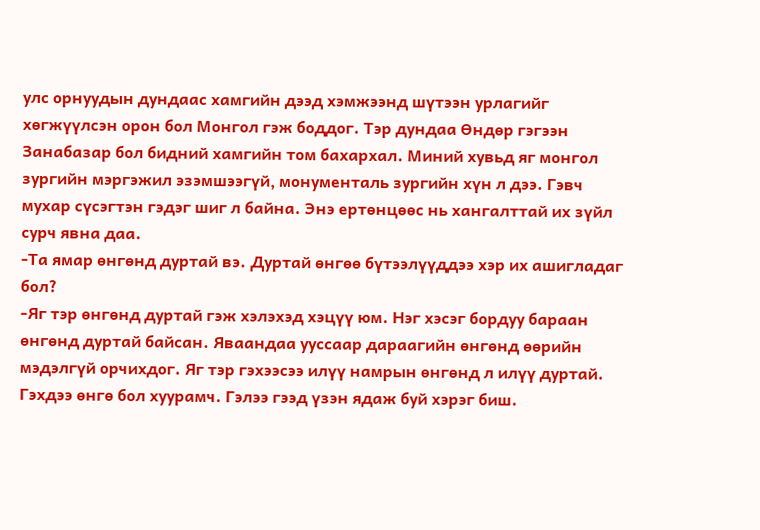улс орнуудын дундаас хамгийн дээд хэмжээнд шүтээн урлагийг хөгжүүлсэн орон бол Монгол гэж боддог. Тэр дундаа Өндөр гэгээн Занабазар бол бидний хамгийн том бахархал. Миний хувьд яг монгол зургийн мэргэжил эзэмшээгүй, монументаль зургийн хүн л дээ. Гэвч мухар сүсэгтэн гэдэг шиг л байна. Энэ ертөнцөөс нь хангалттай их зүйл сурч явна даа.
-Та ямар өнгөнд дуртай вэ. Дуртай өнгөө бүтээлүүддээ хэр их ашигладаг бол?
-Яг тэр өнгөнд дуртай гэж хэлэхэд хэцүү юм. Нэг хэсэг бордуу бараан өнгөнд дуртай байсан. Яваандаа ууссаар дараагийн өнгөнд өөрийн мэдэлгүй орчихдог. Яг тэр гэхээсээ илүү намрын өнгөнд л илүү дуртай. Гэхдээ өнгө бол хуурамч. Гэлээ гээд үзэн ядаж буй хэрэг биш.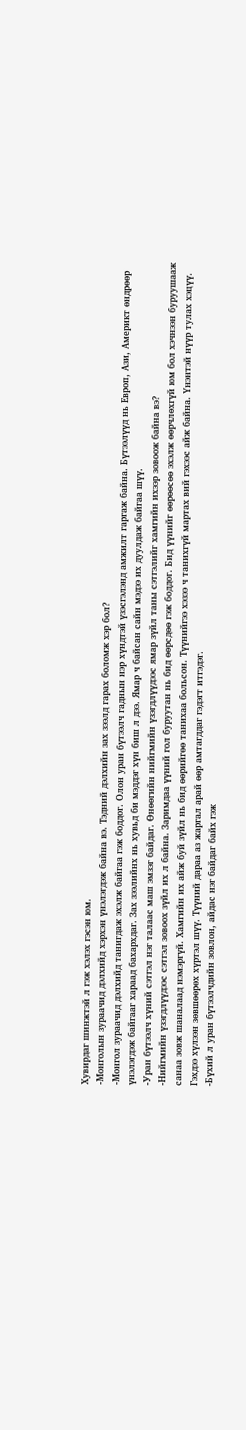Хувирдаг шинжтэй л гэж хэлэх гэсэн юм.
-Монголын зураачид дэлхийд хэрхэн үнэлэгдэж байна вэ. Тэдний дэлхийн зах зээлд гарах боломж хэр бол?
-Монгол зураачид дэлхийд танигдаж эхэлж байгаа гэж боддог. Олон уран бүтээлч гаднын нэр хүндтэй үзэсгэлэнд амжилт гаргаж байна. Бүтээлүүд нь Европ, Ази, Америкт өндрөөр үнэлэгдэж байгааг хараад бахархдаг. Зах зээлийнх нь хувьд би мэддэг хүн биш л дээ. Ямар ч байсан сайн мэдээ их дуулдаж байгаа шүү.
-Уран бүтээлч хүний сэтгэл нэг талаас маш эмзэг байдаг. Өнөөгийн нийгмийн үзэгдлүүдээс ямар зүйл таны сэтгэлийг хамгийн ихээр зовоож байна вэ?
-Нийгмийн үзэгдлүүдээс сэтгэл зовоох зүйл их л байна. Заримдаа үүний гол буруутан нь бид өөрсдөө гэж боддог. Бид үүнийг өөрөөсөө эхэлж өөрчлөхгүй юм бол хэчнээн буруушааж санаа зовж шаналаад нэмэргүй. Хамгийн их айж буй зүйл нь бид өөрийгөө танихаа больсон. Түүнийгээ хэзээ ч танихгүй мартах вий гэхээс айж байна. Үнэнтэй нүүр тулах хэцүү. Гэхдээ хүлээн зөвшөөрөх хүртэл шүү. Түүний дараа аз жаргал арай өөр амтагддаг гэдэгт итгэдэг.
-Бүхий л уран бүтээлчдийн зовлон, айдас нэг байдаг байх гэж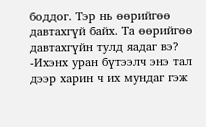боддог. Тэр нь өөрийгөө давтахгүй байх. Та өөрийгөө давтахгүйн тулд яадаг вэ?
-Ихэнх уран бүтээлч энэ тал дээр харин ч их мундаг гэж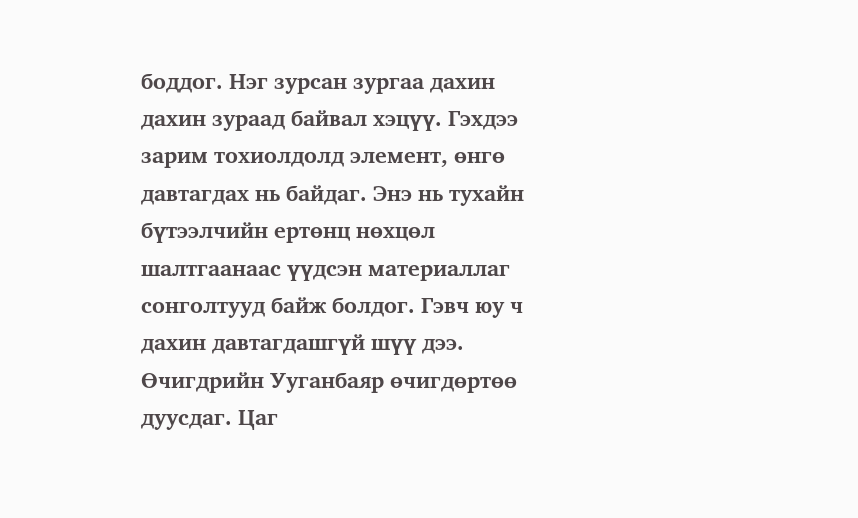боддог. Нэг зурсан зургаа дахин дахин зураад байвал хэцүү. Гэхдээ зарим тохиолдолд элемент, өнгө давтагдах нь байдаг. Энэ нь тухайн бүтээлчийн ертөнц нөхцөл шалтгаанаас үүдсэн материаллаг сонголтууд байж болдог. Гэвч юу ч дахин давтагдашгүй шүү дээ. Өчигдрийн Ууганбаяр өчигдөртөө дуусдаг. Цаг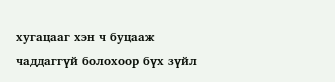хугацааг хэн ч буцааж чаддаггүй болохоор бүх зүйл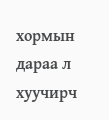хормын дараа л хуучирч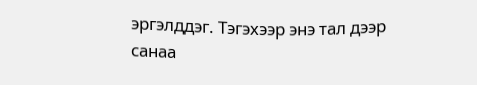эргэлддэг. Тэгэхээр энэ тал дээр санаа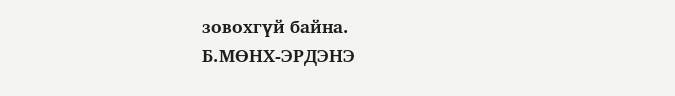зовохгүй байна.
Б.МӨНХ-ЭРДЭНЭ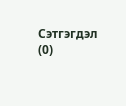Сэтгэгдэл (0)